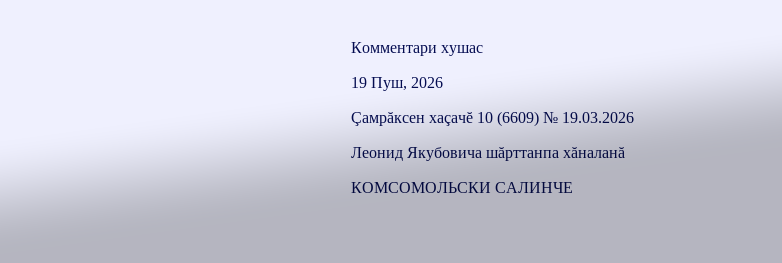Комментари хушас

19 Пуш, 2026

Çамрăксен хаçачĕ 10 (6609) № 19.03.2026

Леонид Якубовича шăрттанпа хăналанă

КОМСОМОЛЬСКИ САЛИНЧЕ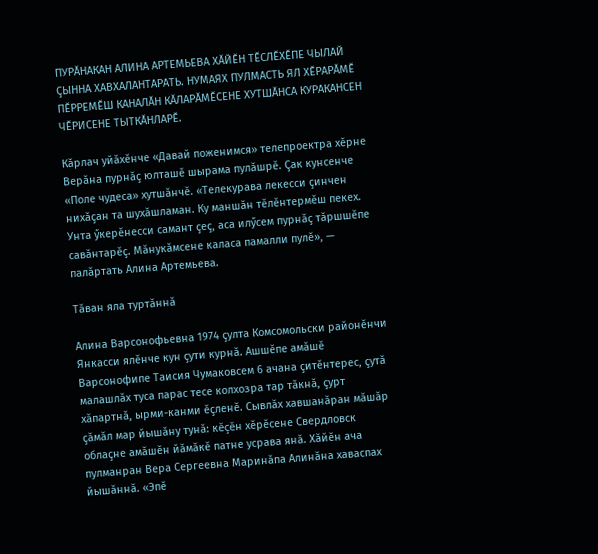ПУРĂНАКАН АЛИНА АРТЕМЬЕВА ХĂЙĔН ТĔСЛĔХĔПЕ ЧЫЛАЙ ÇЫННА ХАВХАЛАНТАРАТЬ. НУМАЯХ ПУЛМАСТЬ ЯЛ ХĔРАРĂМĔ ПĔРРЕМĔШ КАНАЛĂН КĂЛАРĂМĔСЕНЕ ХУТШĂНСА КУРАКАНСЕН ЧĔРИСЕНЕ ТЫТКĂНЛАРĔ.

Кăрлач уйăхĕнче «Давай поженимся» телепроектра хĕрне Верăна пурнăç юлташĕ шырама пулăшрĕ. Çак кунсенче «Поле чудеса» хутшăнчĕ. «Телекурава лекесси çинчен нихăçан та шухăшламан. Ку маншăн тĕлĕнтермĕш пекех. Унта ӳкерĕнесси самант çеç, аса илӳсем пурнăç тăршшĕпе савăнтарĕç. Мăнукăмсене каласа памалли пулĕ», — палăртать Алина Артемьева.

Тăван яла туртăннă

Алина Варсонофьевна 1974 çулта Комсомольски районĕнчи Янкасси ялĕнче кун çути курнă. Ашшĕпе амăшĕ Варсонофипе Таисия Чумаковсем 6 ачана çитĕнтерес, çутă малашлăх туса парас тесе колхозра тар тăкнă, çурт хăпартнă, ырми-канми ĕçленĕ. Сывлăх хавшанăран мăшăр çăмăл мар йышăну тунă: кĕçĕн хĕрĕсене Свердловск облаçне амăшĕн йăмăкĕ патне усрава янă. Хăйĕн ача пулманран Вера Сергеевна Маринăпа Алинăна хаваспах йышăннă. «Эпĕ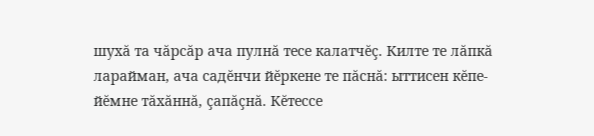шухă та чăрсăр ача пулнă тесе калатчĕç. Килте те лăпкă ларайман, ача садĕнчи йĕркене те пăснă: ыттисен кĕпе-йĕмне тăхăннă, çапăçнă. Кĕтессе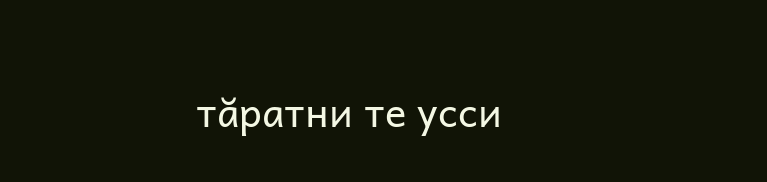тăратни те усси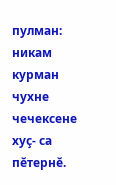пулман: никам курман чухне чечексене хуç- са пĕтернĕ.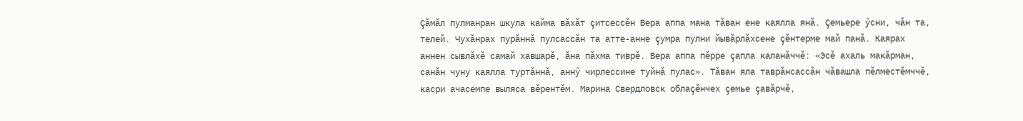Çăмăл пулманран шкула кайма вăхăт çитсессĕн Вера аппа мана тăван ене каялла янă. Çемьере ӳсни, чăн та, телей. Чухăнрах пурăннă пулсассăн та атте-анне çумра пулни йывăрлăхсене çĕнтерме май панă. Каярах аннен сывлăхĕ самай хавшарĕ, ăна пăхма тиврĕ. Вера аппа пĕрре çапла каланăччĕ: «Эсĕ ахаль макăрман, санăн чуну каялла туртăннă, аннӳ чирлессине туйнă пулас». Тăван яла таврăнсассăн чăвашла пĕлместĕмччĕ, касри ачасемпе выляса вĕрентĕм. Марина Свердловск облаçĕнчех çемье çавăрчĕ,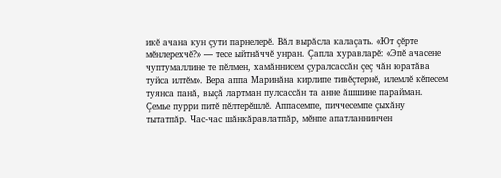икĕ ачана кун çути парнелерĕ. Вăл вырăсла калаçать. «Ют çĕрте мĕнлерехчĕ?» — тесе ыйтнăччĕ унран. Çапла хуравларĕ: «Эпĕ ачасене чуптумаллине те пĕлмен, хамăннисем çуралсассăн çеç чăн юратăва туйса илтĕм». Вера аппа Маринăна кирлипе тивĕçтернĕ, илемлĕ кĕпесем туянса панă, выçă лартман пулсассăн та анне ăшшине парайман. Çемье пурри питĕ пĕлтерĕшлĕ. Аппасемпе, пиччесемпе çыхăну тытатпăр. Час-час шăнкăравлатпăр, мĕнпе апатланнинчен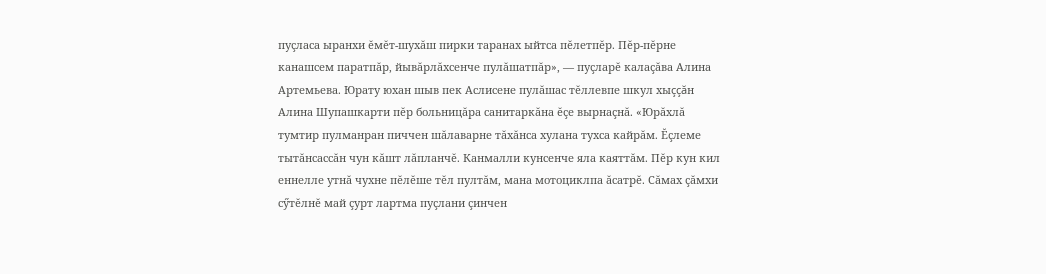пуçласа ыранхи ĕмĕт-шухăш пирки таранах ыйтса пĕлетпĕр. Пĕр-пĕрне канашсем паратпăр, йывăрлăхсенче пулăшатпăр», — пуçларĕ калаçăва Алина Артемьева. Юрату юхан шыв пек Аслисене пулăшас тĕллевпе шкул хыççăн Алина Шупашкарти пĕр больницăра санитаркăна ĕçе вырнаçнă. «Юрăхлă тумтир пулманран пиччен шăлаварне тăхăнса хулана тухса кайрăм. Ĕçлеме тытăнсассăн чун кăшт лăпланчĕ. Канмалли кунсенче яла каяттăм. Пĕр кун кил еннелле утнă чухне пĕлĕше тĕл пултăм, мана мотоциклпа ăсатрĕ. Сăмах çăмхи сӳтĕлнĕ май çурт лартма пуçлани çинчен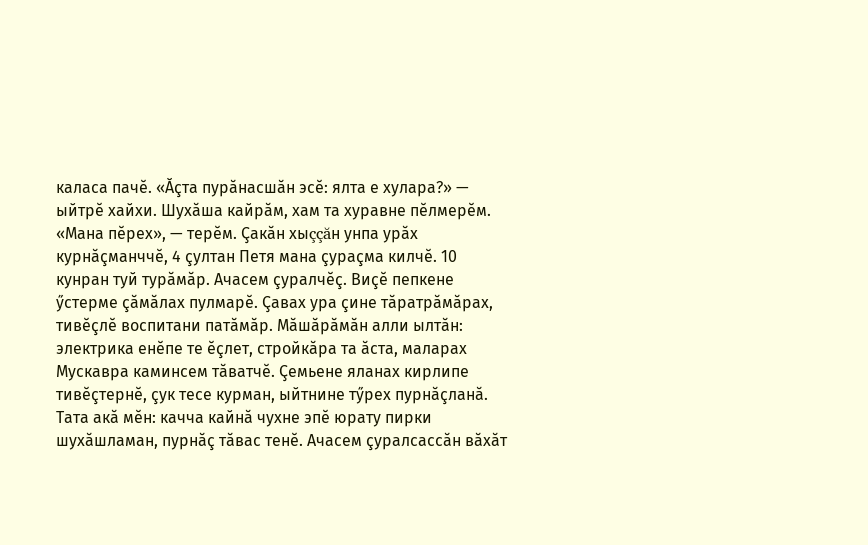каласа пачĕ. «Ăçта пурăнасшăн эсĕ: ялта е хулара?» — ыйтрĕ хайхи. Шухăша кайрăм, хам та хуравне пĕлмерĕм. «Мана пĕрех», — терĕм. Çакăн хыççăн унпа урăх курнăçманччĕ, 4 çултан Петя мана çураçма килчĕ. 10 кунран туй турăмăр. Ачасем çуралчĕç. Виçĕ пепкене ӳстерме çăмăлах пулмарĕ. Çавах ура çине тăратрăмăрах, тивĕçлĕ воспитани патăмăр. Мăшăрăмăн алли ылтăн: электрика енĕпе те ĕçлет, стройкăра та ăста, маларах Мускавра каминсем тăватчĕ. Çемьене яланах кирлипе тивĕçтернĕ, çук тесе курман, ыйтнине тӳрех пурнăçланă. Тата акă мĕн: качча кайнă чухне эпĕ юрату пирки шухăшламан, пурнăç тăвас тенĕ. Ачасем çуралсассăн вăхăт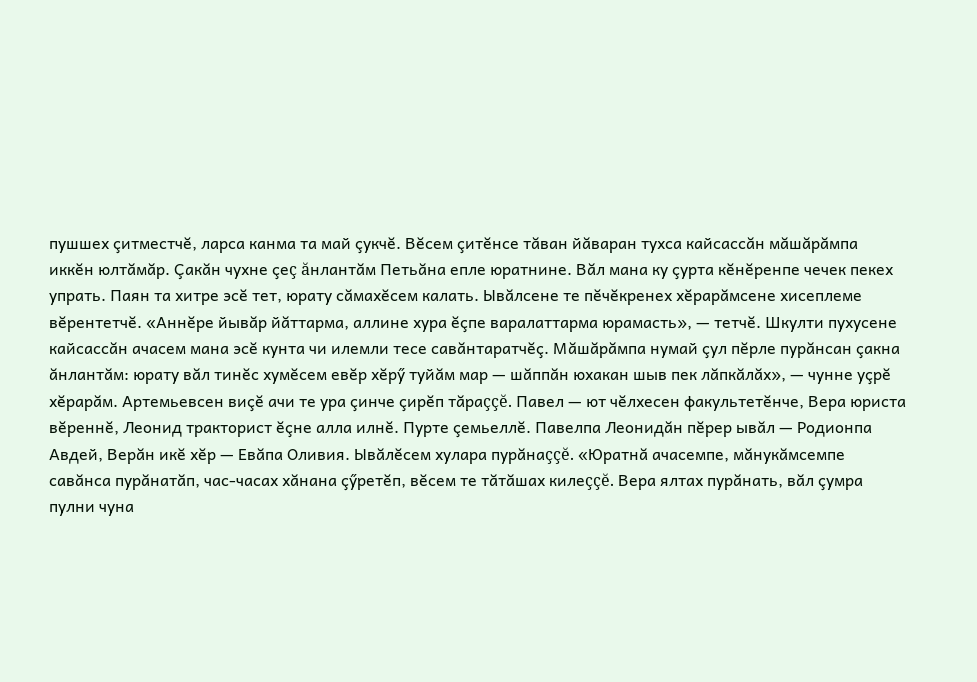пушшех çитместчĕ, ларса канма та май çукчĕ. Вĕсем çитĕнсе тăван йăваран тухса кайсассăн мăшăрăмпа иккĕн юлтăмăр. Çакăн чухне çеç ăнлантăм Петьăна епле юратнине. Вăл мана ку çурта кĕнĕренпе чечек пекех упрать. Паян та хитре эсĕ тет, юрату сăмахĕсем калать. Ывăлсене те пĕчĕкренех хĕрарăмсене хисеплеме вĕрентетчĕ. «Аннĕре йывăр йăттарма, аллине хура ĕçпе варалаттарма юрамасть», — тетчĕ. Шкулти пухусене кайсассăн ачасем мана эсĕ кунта чи илемли тесе савăнтаратчĕç. Мăшăрăмпа нумай çул пĕрле пурăнсан çакна ăнлантăм: юрату вăл тинĕс хумĕсем евĕр хĕрӳ туйăм мар — шăппăн юхакан шыв пек лăпкăлăх», — чунне уçрĕ хĕрарăм. Артемьевсен виçĕ ачи те ура çинче çирĕп тăраççĕ. Павел — ют чĕлхесен факультетĕнче, Вера юриста вĕреннĕ, Леонид тракторист ĕçне алла илнĕ. Пурте çемьеллĕ. Павелпа Леонидăн пĕрер ывăл — Родионпа Авдей, Верăн икĕ хĕр — Евăпа Оливия. Ывăлĕсем хулара пурăнаççĕ. «Юратнă ачасемпе, мăнукăмсемпе савăнса пурăнатăп, час-часах хăнана çӳретĕп, вĕсем те тăтăшах килеççĕ. Вера ялтах пурăнать, вăл çумра пулни чуна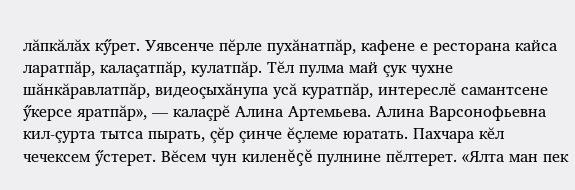лăпкăлăх кӳрет. Уявсенче пĕрле пухăнатпăр, кафене е ресторана кайса ларатпăр, калаçатпăр, кулатпăр. Тĕл пулма май çук чухне шăнкăравлатпăр, видеоçыхăнупа усă куратпăр, интереслĕ самантсене ӳкерсе яратпăр», — калаçрĕ Алина Артемьева. Алина Варсонофьевна кил-çурта тытса пырать, çĕр çинче ĕçлеме юратать. Пахчара кĕл чечексем ӳстерет. Вĕсем чун киленĕçĕ пулнине пĕлтерет. «Ялта ман пек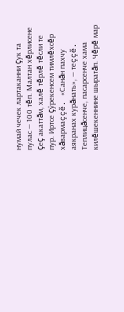нумай чечек лартаканни çук та пулас — 100 тĕп. Малтан хĕрлисене çеç акаттăм, халĕ тĕрлĕ тĕсли те пур. Иртсе çӳрекенсем тимлĕхсĕр хăвармаççĕ. «Санăн пахчу аякранах курăнать», — теççĕ. Теплицăсенче, пасарсенче хама килĕшекеннине шыратăп. Чĕрĕ мар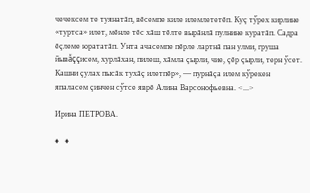чечексем те туянатăп, вĕсемпе киле илемлететĕп. Куç тӳрех кирлине «туртса» илет, мĕнле тĕс хăш тĕлте вырăнлă пулнине куратăп. Садра ĕçлеме юрататăп. Унта ачасемпе пĕрле лартнă пан улми, груша йывăççисем, хурлăхан, пилеш, хăмла çырли, чие, çĕр çырли, терн ӳсет. Кашни çулах пысăк тухăç илетпĕр», — пурнăçа илем кӳрекен япаласем çинчен сӳтсе яврĕ Алина Варсонофьевна. <...>

Ирина ПЕТРОВА.

♦   ♦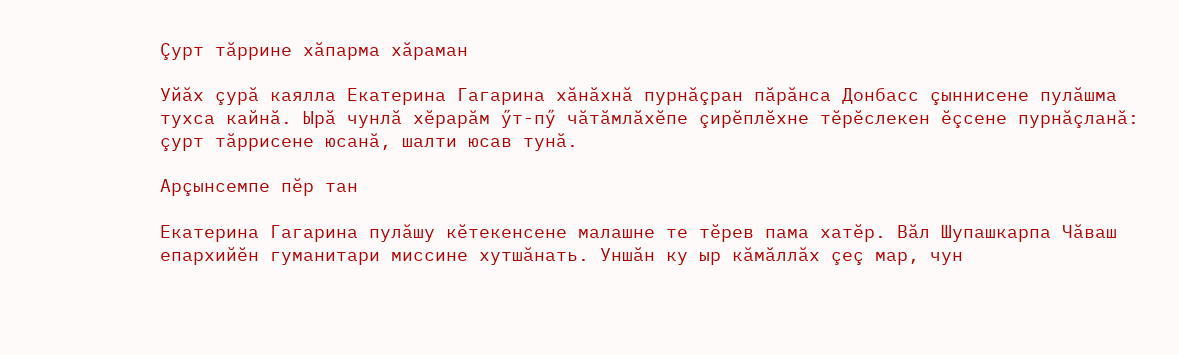Çурт тăррине хăпарма хăраман

Уйăх çурă каялла Екатерина Гагарина хăнăхнă пурнăçран пăрăнса Донбасс çыннисене пулăшма тухса кайнă. Ырă чунлă хĕрарăм ӳт-пӳ чăтăмлăхĕпе çирĕплĕхне тĕрĕслекен ĕçсене пурнăçланă: çурт тăррисене юсанă, шалти юсав тунă.

Арçынсемпе пĕр тан

Екатерина Гагарина пулăшу кĕтекенсене малашне те тĕрев пама хатĕр. Вăл Шупашкарпа Чăваш епархийĕн гуманитари миссине хутшăнать. Уншăн ку ыр кăмăллăх çеç мар, чун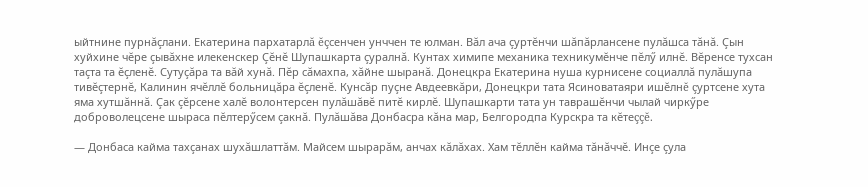ыйтнине пурнăçлани. Екатерина пархатарлă ĕçсенчен унччен те юлман. Вăл ача çуртĕнчи шăпăрлансене пулăшса тăнă. Çын хуйхине чĕре çывăхне илекенскер Çĕнĕ Шупашкарта çуралнă. Кунтах химипе механика техникумĕнче пĕлӳ илнĕ. Вĕренсе тухсан таçта та ĕçленĕ. Сутуçăра та вăй хунă. Пĕр сăмахпа, хăйне шыранă. Донецкра Екатерина нуша курнисене социаллă пулăшупа тивĕçтернĕ, Калинин ячĕллĕ больницăра ĕçленĕ. Кунсăр пуçне Авдеевкăри, Донецкри тата Ясиноватаяри ишĕлнĕ çуртсене хута яма хутшăннă. Çак çĕрсене халĕ волонтерсен пулăшăвĕ питĕ кирлĕ. Шупашкарти тата ун таврашĕнчи чылай чиркӳре доброволецсене шыраса пĕлтерӳсем çакнă. Пулăшăва Донбасра кăна мар, Белгородпа Курскра та кĕтеççĕ.

— Донбаса кайма тахçанах шухăшлаттăм. Майсем шырарăм, анчах кăлăхах. Хам тĕллĕн кайма тăнăччĕ. Инçе çула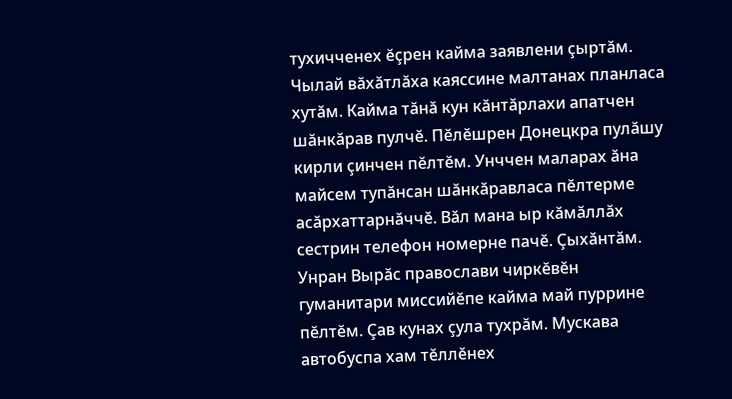тухичченех ĕçрен кайма заявлени çыртăм. Чылай вăхăтлăха каяссине малтанах планласа хутăм. Кайма тăнă кун кăнтăрлахи апатчен шăнкăрав пулчĕ. Пĕлĕшрен Донецкра пулăшу кирли çинчен пĕлтĕм. Унччен маларах ăна майсем тупăнсан шăнкăравласа пĕлтерме асăрхаттарнăччĕ. Вăл мана ыр кăмăллăх сестрин телефон номерне пачĕ. Çыхăнтăм. Унран Вырăс православи чиркĕвĕн гуманитари миссийĕпе кайма май пуррине пĕлтĕм. Çав кунах çула тухрăм. Мускава автобуспа хам тĕллĕнех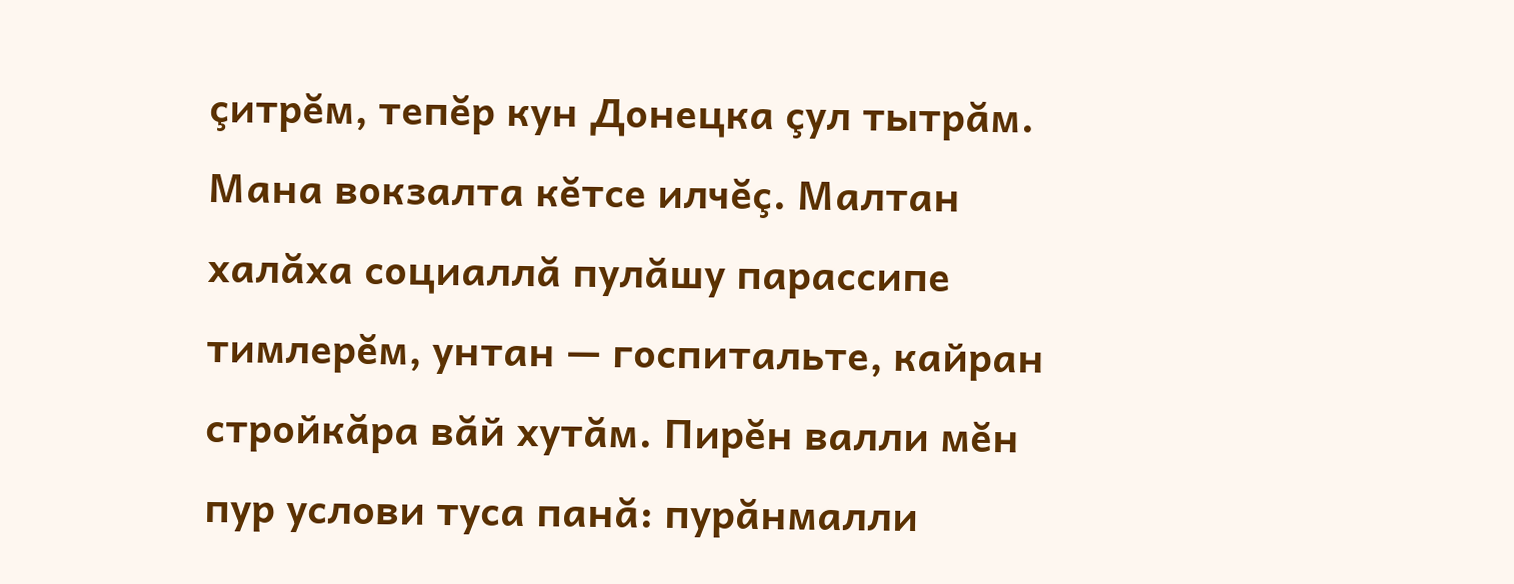çитрĕм, тепĕр кун Донецка çул тытрăм. Мана вокзалта кĕтсе илчĕç. Малтан халăха социаллă пулăшу парассипе тимлерĕм, унтан — госпитальте, кайран стройкăра вăй хутăм. Пирĕн валли мĕн пур услови туса панă: пурăнмалли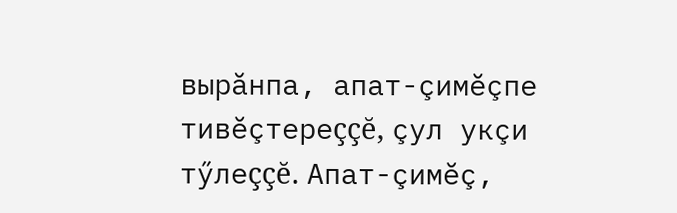вырăнпа, апат-çимĕçпе тивĕçтереççĕ, çул укçи тӳлеççĕ. Апат-çимĕç,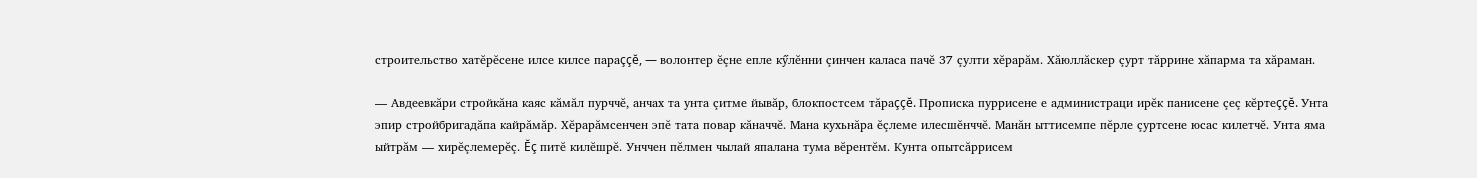строительство хатĕрĕсене илсе килсе параççĕ, — волонтер ĕçне епле кӳлĕнни çинчен каласа пачĕ 37 çулти хĕрарăм. Хăюллăскер çурт тăррине хăпарма та хăраман.

— Авдеевкăри стройкăна каяс кăмăл пурччĕ, анчах та унта çитме йывăр, блокпостсем тăраççĕ. Прописка пуррисене е администраци ирĕк панисене çеç кĕртеççĕ. Унта эпир стройбригадăпа кайрăмăр. Хĕрарăмсенчен эпĕ тата повар кăначчĕ. Мана кухьнăра ĕçлеме илесшĕнччĕ. Манăн ыттисемпе пĕрле çуртсене юсас килетчĕ. Унта яма ыйтрăм — хирĕçлемерĕç. Ĕç питĕ килĕшрĕ. Унччен пĕлмен чылай япалана тума вĕрентĕм. Кунта опытсăррисем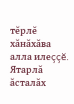тĕрлĕ хăнăхăва алла илеççĕ. Ятарлă ăсталăх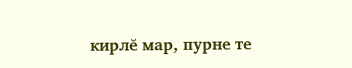кирлĕ мар, пурне те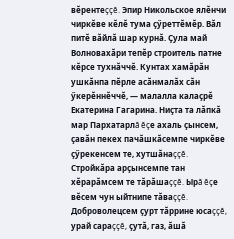вĕрентеççĕ. Эпир Никольское ялĕнчи чиркĕве кĕлĕ тума çӳреттĕмĕр. Вăл питĕ вăйлă шар курнă. Çула май Волновахăри тепĕр строитель патне кĕрсе тухнăччĕ. Кунтах хамăрăн ушкăнпа пĕрле асăнмалăх сăн ӳкерĕннĕччĕ, — малалла калаçрĕ Екатерина Гагарина. Ниçта та лăпкă мар Пархатарлă ĕçе ахаль çынсем, çавăн пекех пачăшкăсемпе чиркĕве çӳрекенсем те, хутшăнаççĕ. Стройкăра арçынсемпе тан хĕрарăмсем те тăрăшаççĕ. Ырă ĕçе вĕсем чун ыйтнипе тăваççĕ. Доброволецсем çурт тăррине юсаççĕ, урай сараççĕ, çутă, газ, ăшă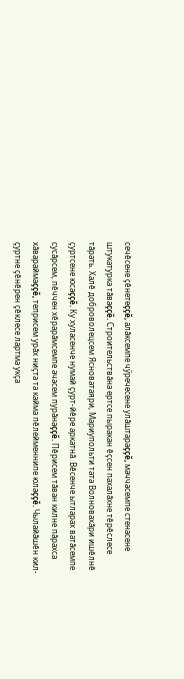сечĕсене çĕнетеççĕ, алăксемпе чӳречесене улăштараççĕ, маччасемпе стенасене штукатурка тăваççĕ. Строительствăна ертсе пыракан ĕçсен пахалăхне тĕрĕслесе тăрать. Халĕ доброволецсем Ясноватаяри, Мариупольти тата Волновахăри ишĕлнĕ çуртсене юсаççĕ. Ку хуласенче нумай çурт-йĕре аркатнă. Вĕсенче ытларах ватăсемпе сусăрсем, пĕччен хĕрарăмсемпе ачасем пурăнаççĕ. Пĕрисем тăван килне пăрахса хăвараймаççĕ, теприсем урăх ниçта та кайма пĕлейменнипе юлаççĕ. Чылайăшĕн кил-çуртне çĕнĕрен çĕклесе лартма укçа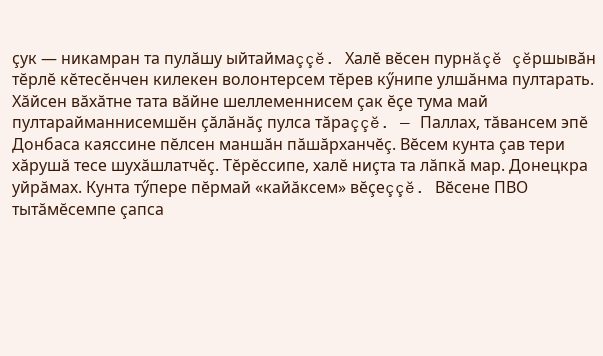çук — никамран та пулăшу ыйтаймаççĕ. Халĕ вĕсен пурнăçĕ çĕршывăн тĕрлĕ кĕтесĕнчен килекен волонтерсем тĕрев кӳнипе улшăнма пултарать. Хăйсен вăхăтне тата вăйне шеллеменнисем çак ĕçе тума май пултарайманнисемшĕн çăлăнăç пулса тăраççĕ. — Паллах, тăвансем эпĕ Донбаса каяссине пĕлсен маншăн пăшăрханчĕç. Вĕсем кунта çав тери хăрушă тесе шухăшлатчĕç. Тĕрĕссипе, халĕ ниçта та лăпкă мар. Донецкра уйрăмах. Кунта тӳпере пĕрмай «кайăксем» вĕçеççĕ. Вĕсене ПВО тытăмĕсемпе çапса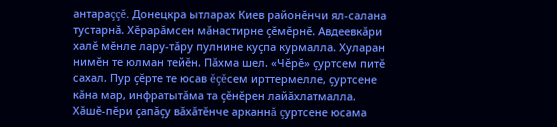антараççĕ. Донецкра ытларах Киев районĕнчи ял-салана тустарнă. Хĕрарăмсен мăнастирне çĕмĕрнĕ. Авдеевкăри халĕ мĕнле лару-тăру пулнине куçпа курмалла. Хуларан нимĕн те юлман тейĕн. Пăхма шел. «Чĕрĕ» çуртсем питĕ сахал. Пур çĕрте те юсав ĕçĕсем ирттермелле, çуртсене кăна мар, инфратытăма та çĕнĕрен лайăхлатмалла. Хăшĕ-пĕри çапăçу вăхăтĕнче арканнă çуртсене юсама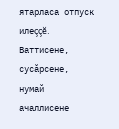ятарласа отпуск илеççĕ. Ваттисене, сусăрсене, нумай ачаллисене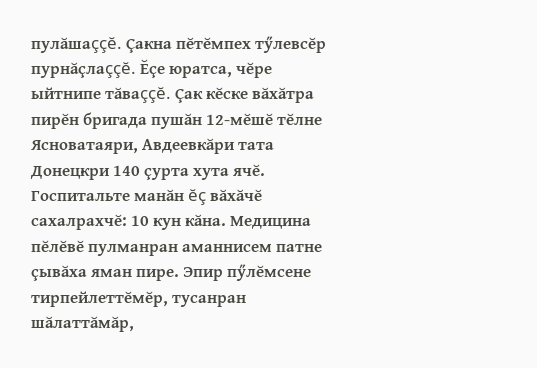пулăшаççĕ. Çакна пĕтĕмпех тӳлевсĕр пурнăçлаççĕ. Ĕçе юратса, чĕре ыйтнипе тăваççĕ. Çак кĕске вăхăтра пирĕн бригада пушăн 12-мĕшĕ тĕлне Ясноватаяри, Авдеевкăри тата Донецкри 140 çурта хута ячĕ. Госпитальте манăн ĕç вăхăчĕ сахалрахчĕ: 10 кун кăна. Медицина пĕлĕвĕ пулманран аманнисем патне çывăха яман пире. Эпир пӳлĕмсене тирпейлеттĕмĕр, тусанран шăлаттăмăр,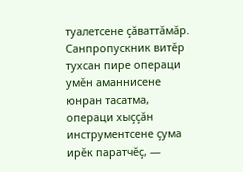туалетсене çăваттăмăр. Санпропускник витĕр тухсан пире операци умĕн аманнисене юнран тасатма, операци хыççăн инструментсене çума ирĕк паратчĕç, —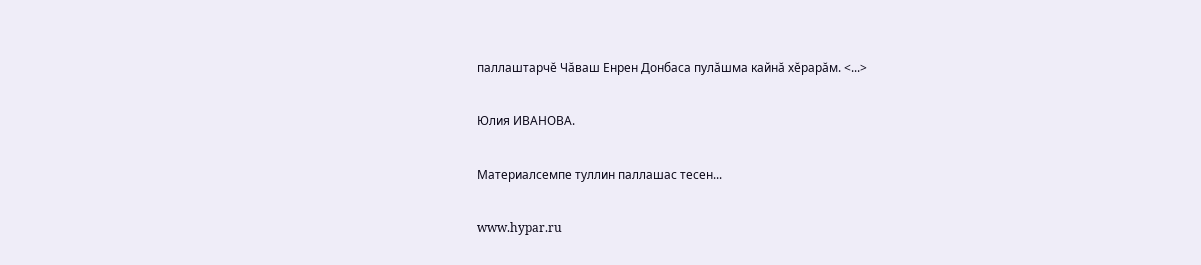паллаштарчĕ Чăваш Енрен Донбаса пулăшма кайнă хĕрарăм. <...>

Юлия ИВАНОВА.

Материалсемпе туллин паллашас тесен...

www.hypar.ru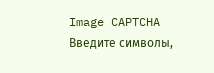Image CAPTCHA
Введите символы,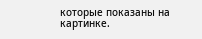которые показаны на картинке.